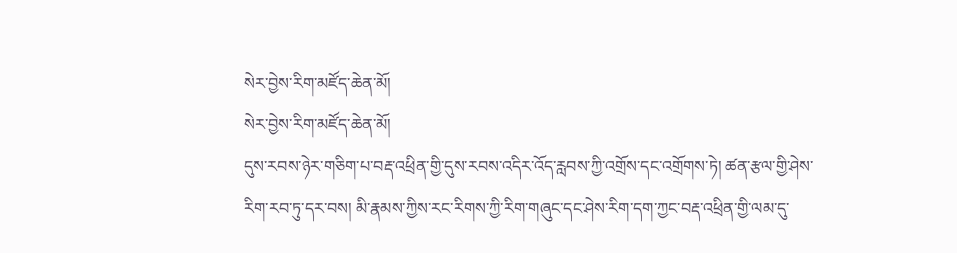སེར་བྱེས་རིག་མཛོད་ཆེན་མོ།
སེར་བྱེས་རིག་མཛོད་ཆེན་མོ།
དུས་རབས་ཉེར་གཅིག་པ་བརྡ་འཕྲིན་གྱི་དུས་རབས་འདིར་འོད་རླབས་ཀྱི་འགྲོས་དང་འགྲོགས་ཏེ། ཚན་རྩལ་གྱི་ཤེས་རིག་རབ་ཏུ་དར་བས། མི་རྣམས་ཀྱིས་རང་རིགས་ཀྱི་རིག་གཞུང་དང་ཤེས་རིག་དག་ཀྱང་བརྡ་འཕྲིན་གྱི་ལམ་དུ་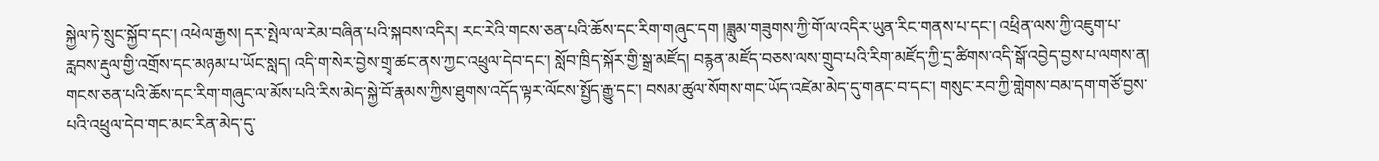སྐྱེལ་ཏེ་སྲུང་སྐྱོབ་དང་། འཕེལ་རྒྱས། དར་སྤེལ་ལ་རེམ་བཞིན་པའི་སྐབས་འདིར། རང་རེའི་གངས་ཅན་པའི་ཆོས་དང་རིག་གཞུང་དག །ཟླུམ་གཟུགས་ཀྱི་གོ་ལ་འདིར་ཡུན་རིང་གནས་པ་དང་། འཕྲིན་ལས་ཀྱི་འཇུག་པ་རླབས་རྡུལ་གྱི་འགྲོས་དང་མཉམ་པ་ཡོང་སླད། འདི་ག་སེར་བྱེས་གྲྭ་ཚང་ནས་ཀྱང་འཕྲུལ་དེབ་དང་། སློབ་ཁྲིད་སྐོར་གྱི་སྒྲ་མཛོད། བརྙན་མཛོད་བཅས་ལས་གྲུབ་པའི་རིག་མཛོད་ཀྱི་དྲ་ཚིགས་འདི་སྒོ་འབྱེད་བྱས་པ་ལགས་ན། གངས་ཅན་པའི་ཆོས་དང་རིག་གཞུང་ལ་མོས་པའི་རིས་མེད་སྐྱེ་བོ་རྣམས་ཀྱིས་ཐུགས་འདོད་ལྟར་ལོངས་སྤྱོད་རྒྱུ་དང་། བསམ་ཚུལ་སོགས་གང་ཡོད་འཛེམ་མེད་དུ་གནང་བ་དང་། གསུང་རབ་ཀྱི་གླེགས་བམ་དག་གཙོ་བྱས་པའི་འཕྲུལ་དེབ་གང་མང་རིན་མེད་དུ་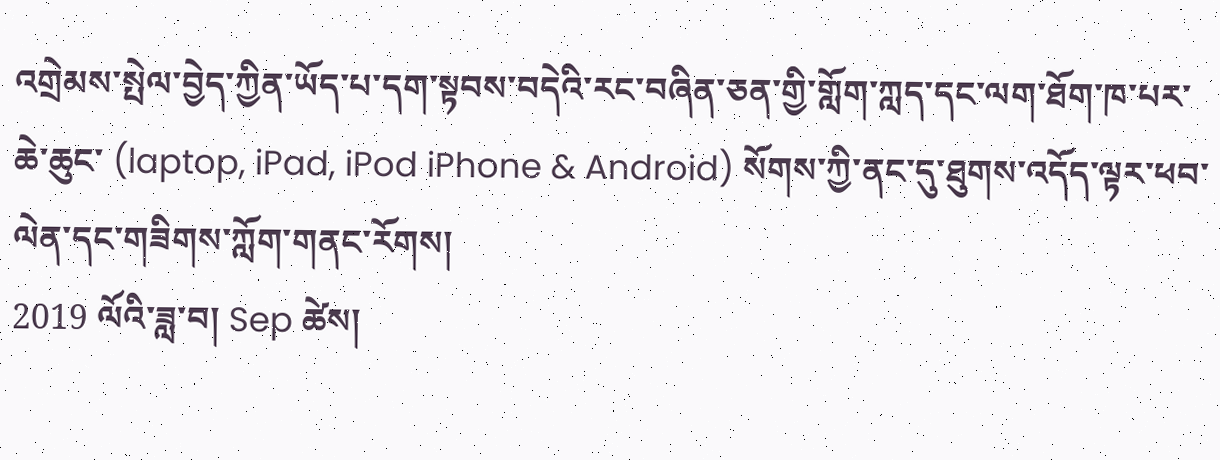འགྲེམས་སྤེལ་བྱེད་ཀྱིན་ཡོད་པ་དག་སྟབས་བདེའི་རང་བཞིན་ཅན་གྱི་གློག་ཀླད་དང་ལག་ཐོག་ཁ་པར་ཆེ་ཆུང་ (laptop, iPad, iPod iPhone & Android) སོགས་ཀྱི་ནང་དུ་ཐུགས་འདོད་ལྟར་ཕབ་ལེན་དང་གཟིགས་ཀློག་གནང་རོགས།
2019 ལོའི་ཟླ་བ། Sep ཚེས།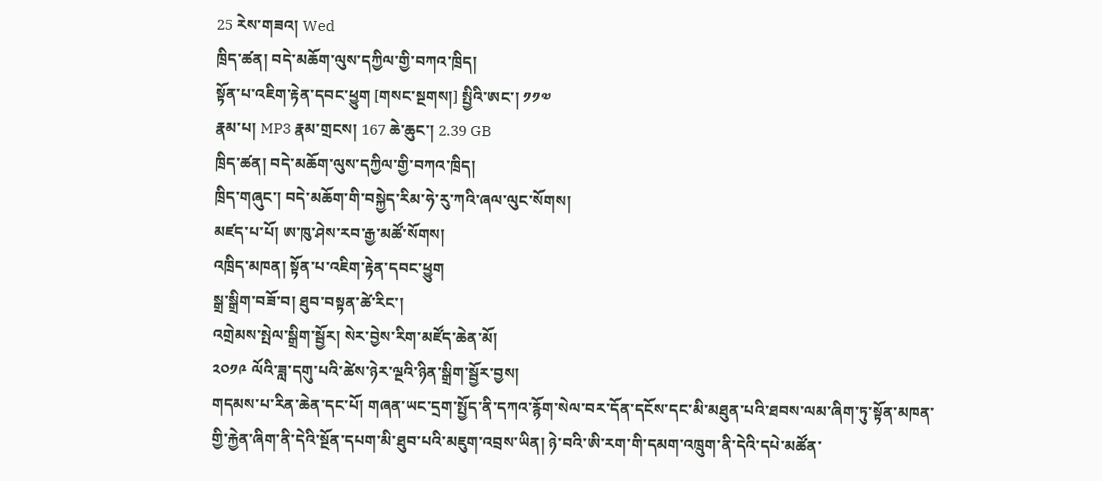25 རེས་གཟའ། Wed
ཁྲིད་ཚན། བདེ་མཆོག་ལུས་དཀྱིལ་གྱི་བཀའ་ཁྲིད།
སྟོན་པ་འཇིག་རྟེན་དབང་ཕྱུག [གསང་སྔགས།] སྤྱིའི་ཨང་། ༡༡༧
རྣམ་པ། MP3 རྣམ་གྲངས། 167 ཆེ་ཆུང་། 2.39 GB
ཁྲིད་ཚན། བདེ་མཆོག་ལུས་དཀྱིལ་གྱི་བཀའ་ཁྲིད།
ཁྲིད་གཞུང་། བདེ་མཆོག་གི་བསྐྱེད་རིམ་ཧེ་རུ་ཀའི་ཞལ་ལུང་སོགས།
མཛད་པ་པོ། ཨ་ཁུ་ཤེས་རབ་རྒྱ་མཚོ་སོགས།
འཁྲིད་མཁན། སྟོན་པ་འཇིག་རྟེན་དབང་ཕྱུག
སྒྲ་སྒྲིག་བཟོ་བ། ཐུབ་བསྟན་ཚེ་རིང་།
འགྲེམས་སྤེལ་སྒྲིག་སྦྱོར། སེར་བྱེས་རིག་མཛོད་ཆེན་མོ།
༢༠༡༩ ལོའི་ཟླ་དགུ་པའི་ཚེས་ཉེར་ལྔའི་ཉིན་སྒྲིག་སྦྱོར་བྱས།
གདམས་པ་རིན་ཆེན་དང་པོ། གཞན་ཡང་དྲག་སྤྱོད་ནི་དཀའ་རྙོག་སེལ་བར་དོན་དངོས་དང་མི་མཐུན་པའི་ཐབས་ལམ་ཞིག་ཏུ་སྟོན་མཁན་གྱི་རྐྱེན་ཞིག་ནི་དེའི་སྔོན་དཔག་མི་ཐུབ་པའི་མཇུག་འབྲས་ཡིན། ཉེ་བའི་ཨི་རག་གི་དམག་འཁྲུག་ནི་དེའི་དཔེ་མཚོན་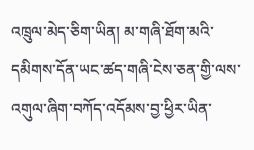འཁྲུལ་མེད་ཅིག་ཡིན། མ་གཞི་ཐོག་མའི་དམིགས་དོན་ཡང་ཚད་གཞི་ངེས་ཅན་གྱི་ལས་འགུལ་ཞིག་བཀོད་འདོམས་བྱ་ཕྱིར་ཡིན་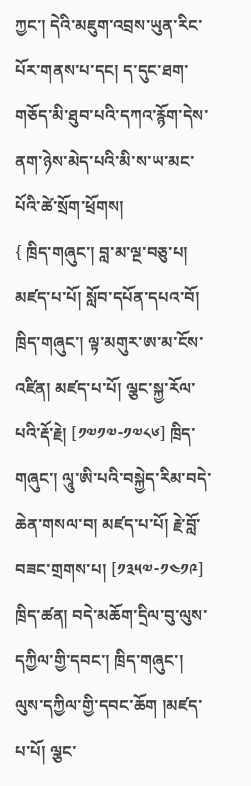ཀྱང་། དེའི་མཇུག་འབྲས་ཡུན་རིང་པོར་གནས་པ་དང། ད་དུང་ཐག་གཅོད་མི་ཐུབ་པའི་དཀའ་རྙོག་དེས་ནག་ཉེས་མེད་པའི་མི་ས་ཡ་མང་པོའི་ཚེ་སྲོག་ཕྲོགས།
{ ཁྲིད་གཞུང་། བླ་མ་ལྔ་བཅུ་པ། མཛད་པ་པོ། སློབ་དཔོན་དཔའ་བོ། ཁྲིད་གཞུང་། ལྟ་མགུར་ཨ་མ་ངོས་འཛིན། མཛད་པ་པོ། ལྕང་སྐྱ་རོལ་པའི་རྡོ་རྗེ། [༡༧༡༧-༡༧༨༦] ཁྲིད་གཞུང་། ལཱུ་ཨི་པའི་བསྐྱེད་རིམ་བདེ་ཆེན་གསལ་བ། མཛད་པ་པོ། རྗེ་བློ་བཟང་གྲགས་པ། [༡༣༥༧-༡༤༡༩] ཁྲིད་ཚན། བདེ་མཆོག་དྲིལ་བུ་ལུས་དཀྱིལ་གྱི་དབང་། ཁྲིད་གཞུང་། ལུས་དཀྱིལ་གྱི་དབང་ཆོག །མཛད་པ་པོ། ལྕང་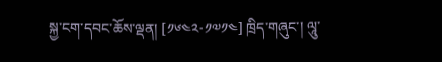སྐྱ་ངག་དབང་ཆོས་ལྡན། [༡༦༤༢-༡༧༡༤] ཁྲིད་གཞུང་། ལཱུ་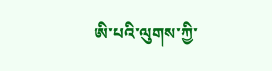ཨི་པའི་ལུགས་ཀྱི་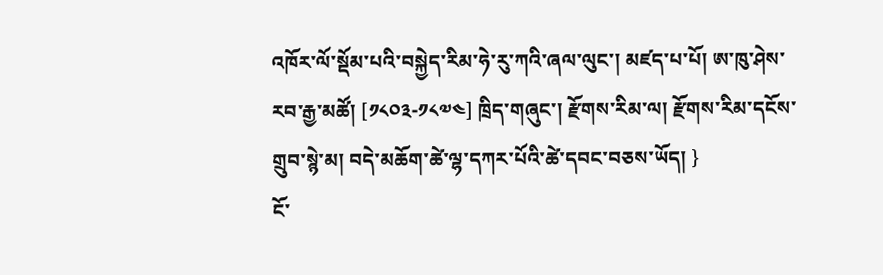འཁོར་ལོ་སྡོམ་པའི་བསྐྱེད་རིམ་ཧེ་རུ་ཀའི་ཞལ་ལུང་། མཛད་པ་པོ། ཨ་ཁུ་ཤེས་རབ་རྒྱ་མཚོ། [༡༨༠༣-༡༨༧༤] ཁྲིད་གཞུང་། རྫོགས་རིམ་ལ། རྫོགས་རིམ་དངོས་གྲུབ་སྙེ་མ། བདེ་མཆོག་ཚེ་ལྷ་དཀར་པོའི་ཚེ་དབང་བཅས་ཡོད། }
ངོ་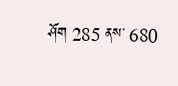ཤོག 285 ནས་ 680